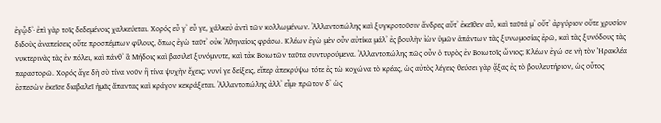ἐγᾦδʼ· ἐπὶ γὰρ τοῖς δεδεμένοις χαλκεύεται. Χορός εὖ γʼ εὖ γε, χάλκεὐ ἀντὶ τῶν κολλωμένων. Ἀλλαντοπώλης καὶ ξυγκροτοῦσιν ἄνδρες αὔτʼ ἐκεῖθεν αὖ, καὶ ταῦτά μʼ οὔτʼ ἀργύριον οὔτε χρυσίον διδοὺς ἀναπείσεις οὔτε προσπέμπων φίλους, ὅπως ἐγὼ ταῦτʼ οὐκ Ἀθηναίοις φράσω. Κλέων ἐγὼ μὲν οὖν αὐτίκα μάλʼ ἐς βουλὴν ἰὼν ὑμῶν ἁπάντων τὰς ξυνωμοσίας ἐρῶ, καὶ τὰς ξυνόδους τὰς νυκτερινὰς τὰς ἐν πόλει, καὶ πάνθʼ ἃ Μήδοις καὶ βασιλεῖ ξυνόμνυτε, καὶ τἀκ Βοιωτῶν ταῦτα συντυρούμενα. Ἀλλαντοπώλης πῶς οὖν ὁ τυρὸς ἐν Βοιωτοῖς ὤνιος; Κλέων ἐγώ σε νὴ τὸν Ἡρακλέα παραστορῶ. Χορός ἄγε δὴ σὺ τίνα νοῦν ἢ τίνα ψυχὴν ἔχεις; νυνί γε δείξεις, εἴπερ ἀπεκρύψω τότε ἐς τὼ κοχώνα τὸ κρέας, ὡς αὐτὸς λέγεις· θεύσει γὰρ ᾄξας ἐς τὸ βουλευτήριον, ὡς οὗτος ἐσπεσὼν ἐκεῖσε διαβαλεῖ ἡμᾶς ἅπαντας καὶ κράγον κεκράξεται. Ἀλλαντοπώλης ἀλλʼ εἶμι· πρῶτον δʼ ὡς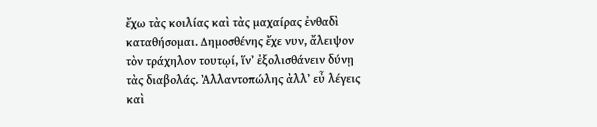ἔχω τὰς κοιλίας καὶ τὰς μαχαίρας ἐνθαδὶ καταθήσομαι. Δημοσθένης ἔχε νυν, ἄλειψον τὸν τράχηλον τουτῳί, ἵνʼ ἐξολισθάνειν δύνῃ τὰς διαβολάς. Ἀλλαντοπώλης ἀλλʼ εὖ λέγεις καὶ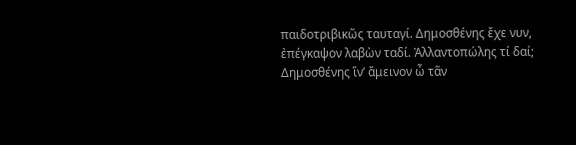παιδοτριβικῶς ταυταγί. Δημοσθένης ἔχε νυν, ἐπέγκαψον λαβὼν ταδί. Ἀλλαντοπώλης τί δαί; Δημοσθένης ἵνʼ ἄμεινον ὦ τᾶν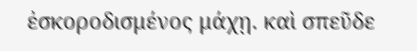ἐσκοροδισμένος μάχῃ. καὶ σπεῦδε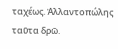ταχέως. Ἀλλαντοπώλης ταῦτα δρῶ.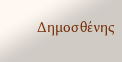Δημοσθένης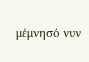μέμνησό νυν